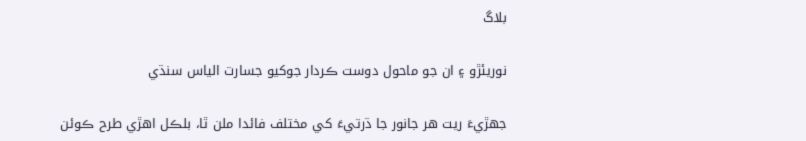بلاگ

نوريئڙو ۽ ان جو ماحول دوست ڪردار جوکيو جسارت الياس سنڌي

جھڙيءَ ريت ھر جانور جا ڌرتيءَ کي مختلف فائدا ملن ٿا، بلڪل اھڙي طرح ڪوئن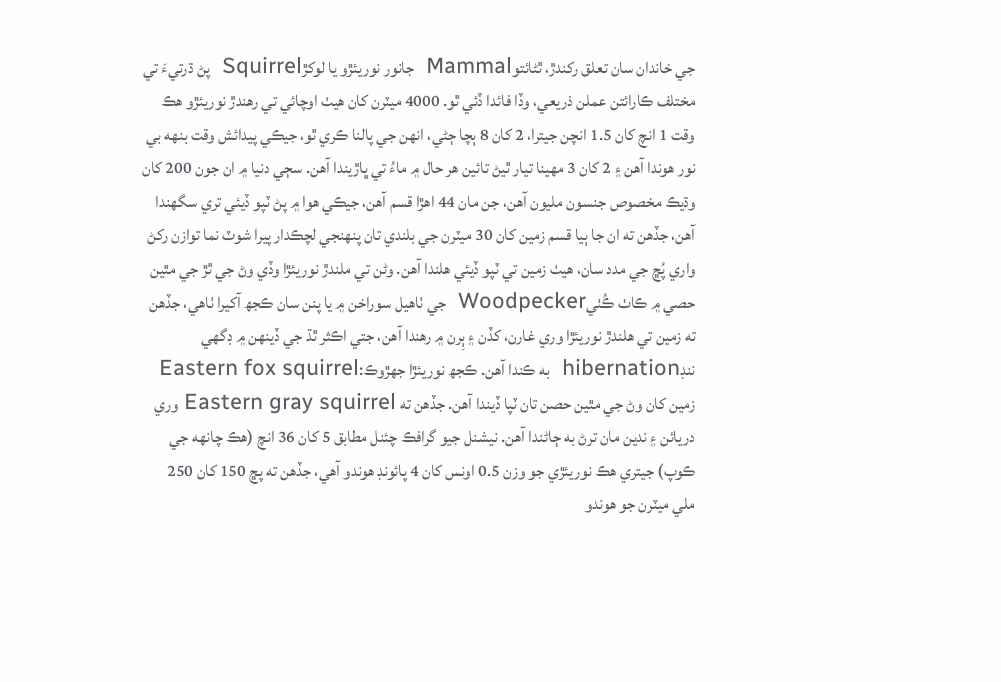جي خاندان سان تعلق رکندڙ، ٿڻائتوMammal  جانور نوريئڙو يا لوکڙSquirrel  پڻ ڌرتيءَ تي مختلف ڪارائتن عملن ذريعي، وڏا فائدا ڏئي ٿو. 4000 ميٽرن کان ھيٺ اوچائي تي رھندڙ نوريئڙو ھڪ وقت 1 انچ کان 1.5 انچن جيترا، 2 کان 8 ٻچا ڄڻي، انھن جي پالنا ڪري ٿو، جيڪي پيدائش وقت بنهه بي نور ھوندا آھن ۽ 2 کان 3 مھينا تيار ٿيڻ تائين ھر حال ۾ ماءُ تي ڀاڙيندا آھن. سڄي دنيا ۾ ان جون 200 کان وڌيڪ مخصوص جنسون مليون آھن، جن مان 44 اھڙا قسم آھن، جيڪي ھوا ۾ پڻ ٽپو ڏيئي تري سگھندا آھن، جڏھن ته ان جا ٻيا قسم زمين کان 30 ميٽرن جي بلندي تان پنھنجي لچڪدار پيرا شوٽ نما توازن رکڻ واري پُڇ جي مدد سان، ھيٺ زمين تي ٽپو ڏيئي ھلندا آھن. وڻن تي ملندڙ نوريئڙا وڏي وڻ جي ٿڙ جي مٿين حصي ۾ ڪاٺ ڪُٺيWoodpecker  جي ٺاھيل سوراخن ۾ يا پنن سان ڪجھ آکيرا ٺاھي، جڏھن ته زمين تي ھلندڙ نوريئڙا وري غارن، کڏن ۽ ٻِرن ۾ رھندا آھن، جتي اڪثر ٿڌ جي ڏينھن ۾ ڊگھي ننڊhibernation  به ڪندا آھن. ڪجھ نوريئڙا جھڙوڪ:Eastern fox squirrel زمين کان وڻ جي مٿين حصن تان ٽپا ڏيندا آھن. جڏھن ته Eastern gray squirrel وري دريائن ۽ ندين مان ترڻ به ڄاڻندا آھن. نيشنل جيو گرافڪ چئنل مطابق 5 کان 36 انچ (ھڪ چانھه جي ڪوپ) جيتري ھڪ نوريئڙي جو وزن 0.5 اونس کان 4 پائونڊ ھوندو آھي، جڏھن ته پڇ 150 کان 250 ملي ميٽرن جو ھوندو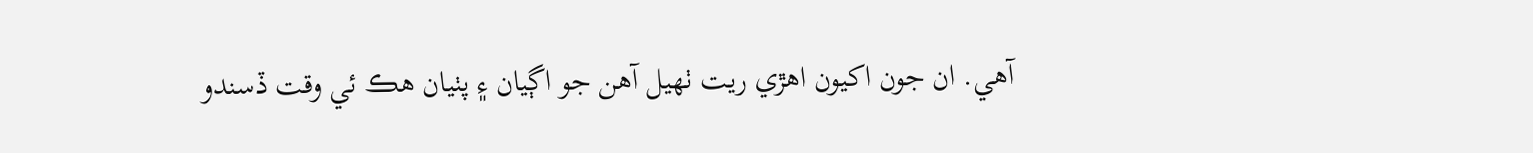آھي. ان جون اکيون اھڙي ريت ٺھيل آھن جو اڳيان ۽ پٺيان ھڪ ئي وقت ڏسندو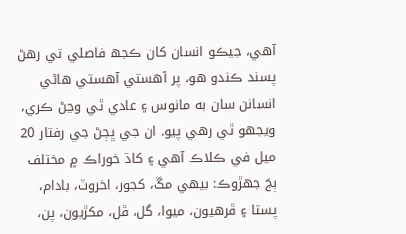آھي، جيڪو انسان کان ڪجھ فاصلي تي رھڻ پسند ڪندو ھو، پر آھستي آھستي ھاڻي انسانن سان به مانوس ۽ عادي ٿي وڃڻ ڪري، ويجھو ٿي رھي پيو. ان جي ڀڄڻ جي رفتار 20 ميل في ڪلاڪ آھي ۽ کاڌ خوراڪ ۾ مختلف ٻجَ جھڙوڪ: بيهي مڱ، کجور، اخروٽ، بادام، پستا ۽ ڦرھيون، ميوا، گل، ڦل، مکڙيون، پن،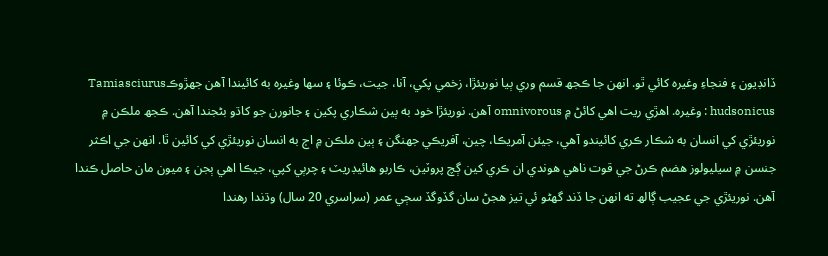ڏانڊيون ۽ فنجاءِ وغيرہ کائي ٿو. انھن جا ڪجھ قسم وري ٻيا نوريئڙا، زخمي پکي، آنا، جيت، ڪوئا ۽ سھا وغيرہ به کائيندا آھن جھڙوڪTamiasciurus hudsonicus : وغيره. اھڙي ريت اھي کائڻ ۾ omnivorous آهن. نوريئڙا خود به ٻين شڪاري پکين ۽ جانورن جو کاڌو بڻجندا آھن. ڪجھ ملڪن ۾ نوريئڙي کي انسان به شڪار ڪري کائيندو آھي، جيئن آمريڪا، چين، آفريڪي جھنگن ۽ ٻين ملڪن ۾ اڄ به انسان نوريئڙي کي کائين ٿا. انھن جي اڪثر جنسن ۾ سيليولوز ھضم ڪرڻ جي قوت ناھي ھوندي ان ڪري کين ڳچ پروٽين، ڪاربو ھائيڊريٽ ۽ چرٻي کپي، جيڪا اھي ٻجن ۽ ميون مان حاصل ڪندا آھن. نوريئڙي جي عجيب ڳالھ ته انھن جا ڏند گھڻو ئي تيز ھجڻ سان گڏوگڏ سڄي عمر (سراسري 20 سال) وڌندا رھندا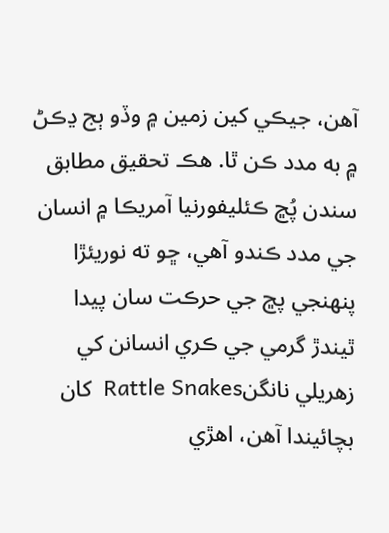آھن، جيڪي کين زمين ۾ وڏو ٻج ڍڪڻ ۾ به مدد ڪن ٿا. ھڪ تحقيق مطابق سندن پُڇ ڪئليفورنيا آمريڪا ۾ انسان جي مدد ڪندو آھي، ڇو ته نوريئڙا پنھنجي پڇ جي حرڪت سان پيدا ٿيندڙ گرمي جي ڪري انسانن کي زھريلي نانگنRattle Snakes  کان بچائيندا آھن، اھڙي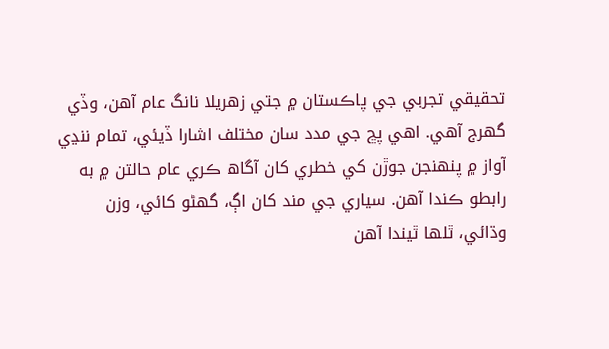تحقيقي تجربي جي پاڪستان ۾ جتي زھريلا نانگ عام آھن، وڏي گھرج آھي. اھي پڇ جي مدد سان مختلف اشارا ڏيئي، تمام ننڍي آواز ۾ پنھنجن جوڙن کي خطري کان آگاھ ڪري عام حالتن ۾ به رابطو ڪندا آھن. سياري جي مند کان اڳ، گھڻو کائي، وزن وڌائي، ٿلھا ٿيندا آھن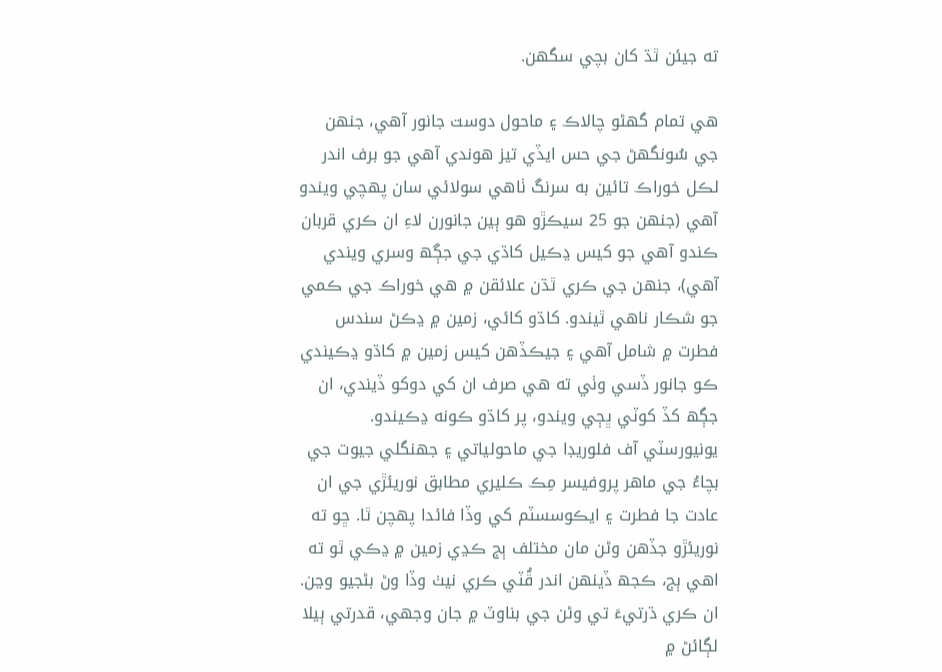ته جيئن ٿڌ کان بچي سگھن.

ھي تمام گھڻو چالاڪ ۽ ماحول دوست جانور آھي، جنھن جي سُونگھڻ جي حس ايڏي تيز ھوندي آھي جو برف اندر لڪل خوراڪ تائين به سرنگ ٺاھي سولائي سان پھچي ويندو آھي (جنھن جو 25 سيڪڙو ھو ٻين جانورن لاءِ ان ڪري قربان ڪندو آھي جو کيس ڍڪيل کاڌي جي جڳھ وسري ويندي آھي)، جنھن جي ڪري ٿڌن علائقن ۾ ھي خوراڪ جي ڪمي جو شڪار ناھي ٿيندو. کاڌو کائي، زمين ۾ ڍڪڻ سندس فطرت ۾ شامل آھي ۽ جيڪڏھن کيس زمين ۾ کاڌو ڍڪيندي ڪو جانور ڏسي وٺي ته ھي صرف ان کي دوکو ڏيندي، ان جڳھ کڏ کوٽي ڀڄي ويندو، پر کاڌو ڪونه ڍڪيندو. يونيورسٽي آف فلوريڊا جي ماحولياتي ۽ جھنگلي جيوت جي بچاءُ جي ماھر پروفيسر مِڪ ڪليري مطابق نوريئڙي جي ان عادت جا فطرت ۽ ايڪوسسٽم کي وڏا فائدا پھچن ٿا. ڇو ته نوريئڙو جڏھن وڻن مان مختلف ٻج ڪڍي زمين ۾ ڍڪي ٿو ته اھي ٻج، ڪجھ ڏينھن اندر ڦُٽي ڪري نيٺ وڏا وڻ بڻجيو وڃن. ان ڪري ڌرتيءَ تي وڻن جي بناوٽ ۾ جان وجھي، قدرتي ٻيلا لڳائڻ ۾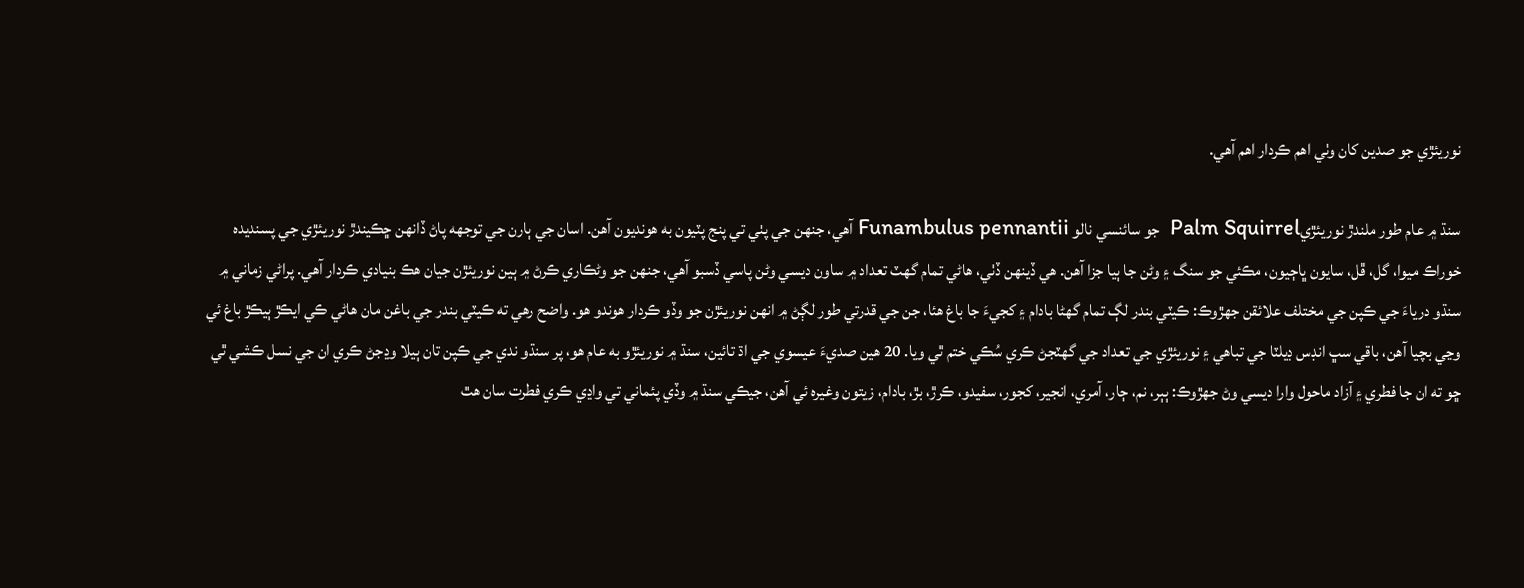نوريئڙي جو صدين کان وٺي اھم ڪردار اھم آھي.

سنڌ ۾ عام طور ملندڙ نوريئڙيPalm Squirrel  جو سائنسي نالو Funambulus pennantii آهي، جنھن جي پٺي تي پنج پٽيون به ھونديون آھن. اسان جي ٻارن جي توجهه پاڻ ڏانھن ڇڪيندڙ نوريئڙي جي پسنديدہ خوراڪ ميوا، گل، ڦل، سايون ڀاڄيون، مڪئي جو سنگ ۽ وڻن جا ٻيا جزا آھن. ھي ڏينھن ڏٺي، ھاڻي تمام گھٽ تعداد ۾ ساون ديسي وڻن پاسي ڏسبو آھي، جنھن جو وڻڪاري ڪرڻ ۾ ٻين نوريئڙن جيان ھڪ بنيادي ڪردار آھي. پراڻي زماني ۾ سنڌو درياءَ جي ڪپن جي مختلف علائقن جھڙوڪ: ڪيٽي بندر لڳ تمام گھڻا بادام ۽ کجيءَ جا باغ ھئا، جن جي قدرتي طور لڳڻ ۾ انھن نوريئڙن جو وڏو ڪردار ھوندو ھو. واضح رھي ته ڪيٽي بندر جي باغن مان ھاڻي ڪي ايڪڙ ٻيڪڙ باغ ئي وڃي بچيا آھن، باقي سڀ انڊس ڊيلٽا جي تباھي ۽ نوريئڙي جي تعداد جي گھٽجڻ ڪري سُڪي ختم ٿي ويا. 20 ھين صديءَ عيسوي جي اڌ تائين، سنڌ ۾ نوريئڙو به عام ھو، پر سنڌو ندي جي ڪپن تان ٻيلا وڍجڻ ڪري ان جي نسل ڪشي ٿي ڇو ته ان جا فطري ۽ آزاد ماحول وارا ديسي وڻ جھڙوڪ: ٻٻر، نم، ڄار، آمري، انجير، کجور، سفيدو، ڪرڙ، بڙ، بادام، زيتون وغيرہ ئي آھن، جيڪي سنڌ ۾ وڏي پئماني تي واڍي ڪري فطرت سان ھٿ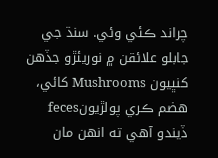چراند ڪئي وئي. سنڌ جي جابلو علائقن ۾ نوريئڙو جڏھن کنڀيون Mushrooms کائي، ھضم ڪري پولڙيونfeces  ڏيندو آھي ته انھن مان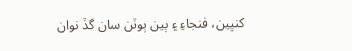کنڀين، فنجاءِ ۽ ٻين ٻوٽن سان گڏ نوان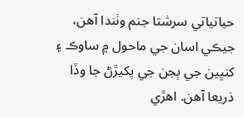حياتياتي سرشتا جنم وٺندا آھن، جيڪي اسان جي ماحول ۾ ساوڪ ۽ کنڀين جي ٻجن جي پکيڙڻ جا وڏا ذريعا آھن. اھڙي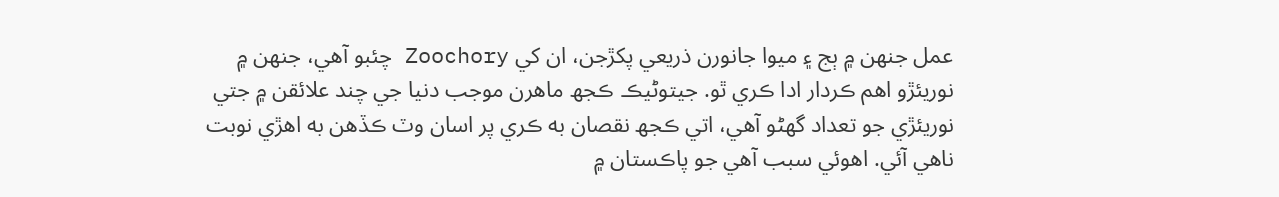عمل جنھن ۾ ٻج ۽ ميوا جانورن ذريعي پکڙجن، ان کي Zoochory چئبو آھي، جنھن ۾ نوريئڙو اھم ڪردار ادا ڪري ٿو. جيتوڻيڪ ڪجھ ماھرن موجب دنيا جي چند علائقن ۾ جتي نوريئڙي جو تعداد گھڻو آھي، اتي ڪجھ نقصان به ڪري پر اسان وٽ ڪڏھن به اھڙي نوبت ناھي آئي. اھوئي سبب آھي جو پاڪستان ۾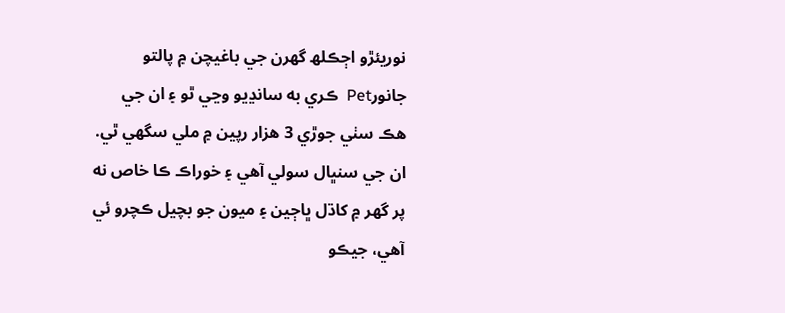نوريئڙو اڄڪلھ گھرن جي باغيچن ۾ پالتو جانورPet  ڪري به سانڍيو وڃي ٿو ۽ ان جي ھڪ سٺي جوڙي 3 ھزار رپين ۾ ملي سگھي ٿي. ان جي سنڀال سولي آھي ۽ خوراڪ ڪا خاص نه پر گھر ۾ کاڌل ڀاڄين ۽ ميون جو بچيل ڪچرو ئي آھي، جيڪو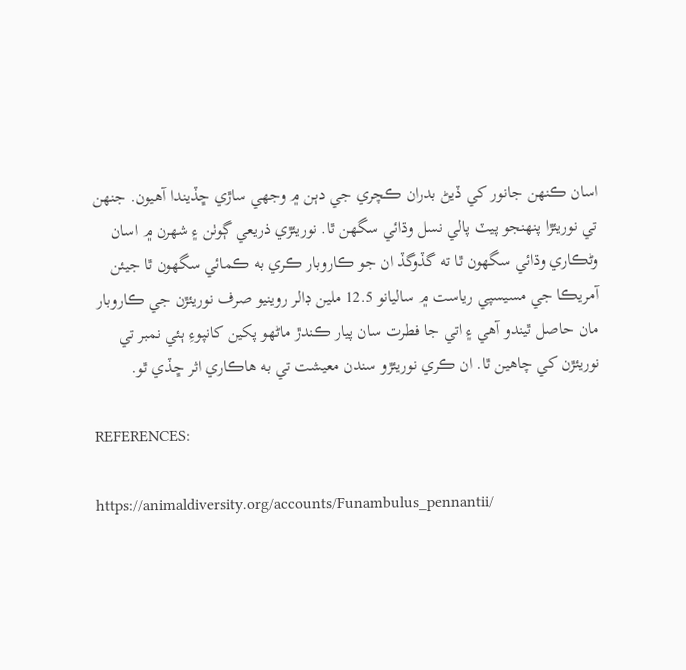اسان ڪنھن جانور کي ڏيڻ بدران ڪچري جي دٻن ۾ وجھي ساڙي ڇڏيندا آھيون. جنھن تي نوريئڙا پنھنجو پيٽ پالي نسل وڌائي سگھن ٿا. نوريئڙي ذريعي ڳوٺن ۽ شھرن ۾ اسان وڻڪاري وڌائي سگھون ٿا ته گڏوگڏ ان جو ڪاروبار ڪري به ڪمائي سگھون ٿا جيئن آمريڪا جي مسيسپي رياست ۾ ساليانو 12.5 ملين ڊالر روينيو صرف نوريئڙن جي ڪاروبار مان حاصل ٿيندو آھي ۽ اتي جا فطرت سان پيار ڪندڙ ماڻھو پکين کانپوءِ ٻئي نمبر تي نوريئڙن کي چاھين ٿا. ان ڪري نوريئڙو سندن معيشت تي به ھاڪاري اثر ڇڏي ٿو.

REFERENCES:

https://animaldiversity.org/accounts/Funambulus_pennantii/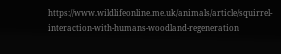https://www.wildlifeonline.me.uk/animals/article/squirrel-interaction-with-humans-woodland-regeneration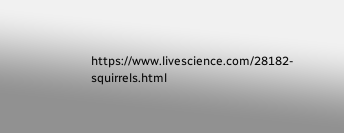https://www.livescience.com/28182-squirrels.html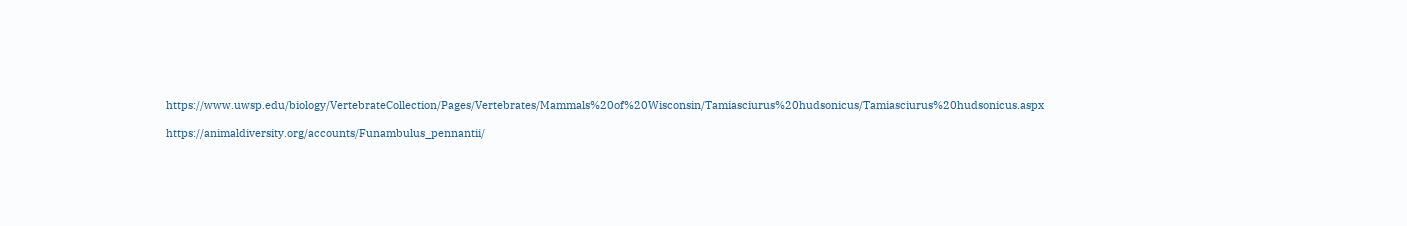https://www.uwsp.edu/biology/VertebrateCollection/Pages/Vertebrates/Mammals%20of%20Wisconsin/Tamiasciurus%20hudsonicus/Tamiasciurus%20hudsonicus.aspx

https://animaldiversity.org/accounts/Funambulus_pennantii/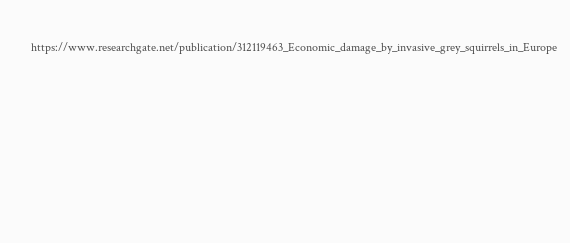https://www.researchgate.net/publication/312119463_Economic_damage_by_invasive_grey_squirrels_in_Europe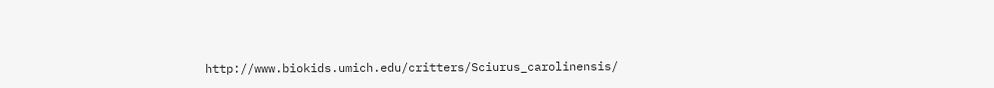http://www.biokids.umich.edu/critters/Sciurus_carolinensis/